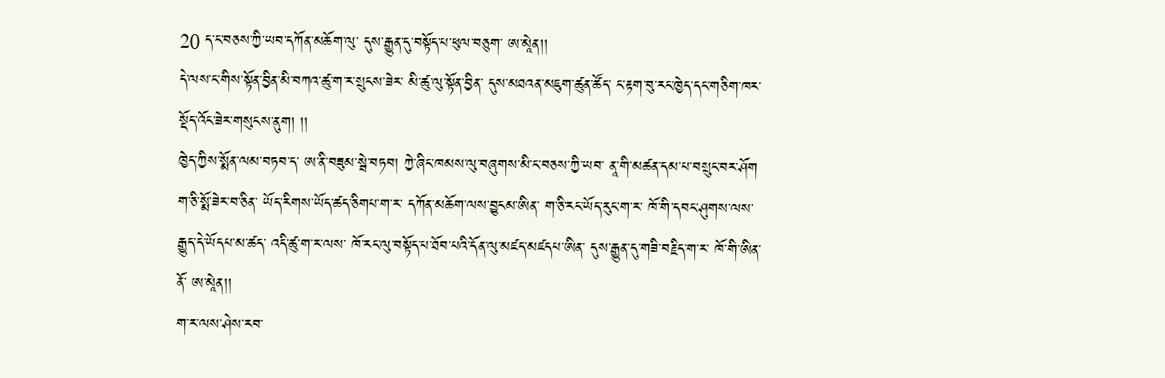20 ད་ང་བཅས་ཀྱི་ཡབ་དཀོན་མཆོག་ལུ་ དུས་རྒྱུན་དུ་བསྟོད་པ་ཕུལ་བཅུག་ ཨ་མཱེན།།
དེ་ལས་ང་གིས་སྟོན་བྱིན་མི་བཀའ་ཚུ་ག་ར་སྲུངས་ཟེར་ མི་ཚུ་ལུ་སྟོན་བྱིན་ དུས་མཐའན་མཇུག་ཚུན་ཚོད་ ང་རྟག་བུ་རང་ཁྱེད་དང་གཅིག་ཁར་སྡོད་འོང་ཟེར་གསུངས་ནུག། །།
ཁྱེད་ཀྱིས་སྨོན་ལམ་བཏབ་ད་ ཨ་ནི་བཟུམ་སྦེ་བཏབ། ཀྱེ་ཞིང་ཁམས་ལུ་བཞུགས་མི་ང་བཅས་ཀྱི་ཡབ་ ནཱ་གི་མཚན་དམ་པ་བསྲུང་བར་ཤོག
ག་ཅི་སྨོ་ཟེར་བ་ཅིན་ ཡོད་རིགས་ཡོད་ཚད་ཅིགཔ་ག་ར་ དཀོན་མཆོག་ལས་བྱུངམ་ཨིན་ ག་ཅི་རང་ཡོད་རུང་ག་ར་ ཁོ་གི་དབང་ཤུགས་ལས་རྒྱུད་དེ་ཡོདཔ་མ་ཚད་ འདི་ཚུ་ག་ར་ལས་ ཁོ་རང་ལུ་བསྟོད་པ་ཐོབ་པའི་དོན་ལུ་མཛད་མཛདཔ་ཨིན་ དུས་རྒྱུན་དུ་གཟི་བརྗིད་ག་ར་ ཁོ་གི་ཨིན་ནོ་ ཨ་མཱེན།།
ག་ར་ལས་ཤེས་རབ་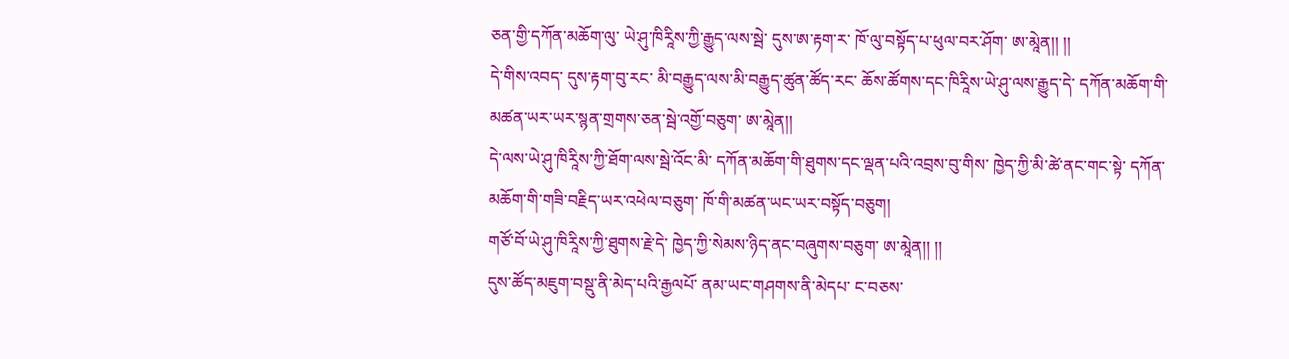ཅན་གྱི་དཀོན་མཆོག་ལུ་ ཡེ་ཤུ་ཁིརཱིས་ཀྱི་རྒྱུད་ལས་སྦེ་ དུས་ཨ་རྟག་ར་ ཁོ་ལུ་བསྟོད་པ་ཕུལ་བར་ཤོག་ ཨ་མཱེན།། །།
དེ་གིས་འབད་ དུས་རྟག་བུ་རང་ མི་བརྒྱུད་ལས་མི་བརྒྱུད་ཚུན་ཚོད་རང་ ཆོས་ཚོགས་དང་ཁིརཱིས་ཡེ་ཤུ་ལས་རྒྱུད་དེ་ དཀོན་མཆོག་གི་མཚན་ཡར་ཡར་སྙན་གྲགས་ཅན་སྦེ་འགྱོ་བཅུག་ ཨ་མཱེན།།
དེ་ལས་ཡེ་ཤུ་ཁིརཱིས་ཀྱི་ཐོག་ལས་སྦེ་འོང་མི་ དཀོན་མཆོག་གི་ཐུགས་དང་ལྡན་པའི་འབྲས་བུ་གིས་ ཁྱེད་ཀྱི་མི་ཚེ་ནང་གང་སྟེ་ དཀོན་མཆོག་གི་གཟི་བརྗིད་ཡར་འཕེལ་བཅུག་ ཁོ་གི་མཚན་ཡང་ཡར་བསྟོད་བཅུག།
གཙོ་བོ་ཡེ་ཤུ་ཁིརཱིས་ཀྱི་ཐུགས་རྗེ་དེ་ ཁྱེད་ཀྱི་སེམས་ཉིད་ནང་བཞུགས་བཅུག་ ཨ་མཱེན།། །།
དུས་ཚོད་མཇུག་བསྡུ་ནི་མེད་པའི་རྒྱལཔོ་ ནམ་ཡང་གཤགས་ནི་མེདཔ་ ང་བཅས་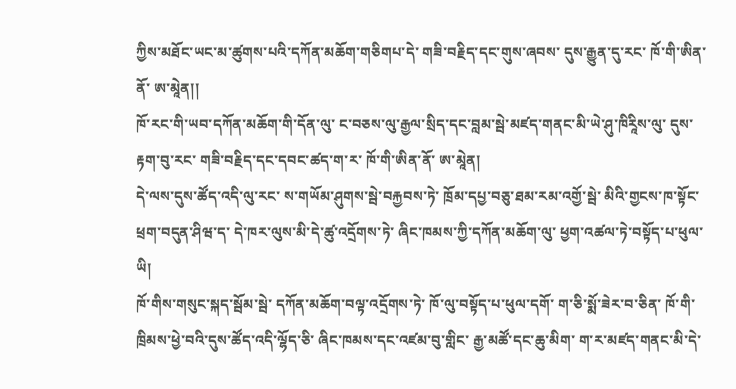ཀྱིས་མཐོང་ཡང་མ་ཚུགས་པའི་དཀོན་མཆོག་གཅིགཔ་དེ་ གཟི་བརྗིད་དང་གུས་ཞབས་ དུས་རྒྱུན་དུ་རང་ ཁོ་གི་ཨིན་ནོ་ ཨ་མཱེན།།
ཁོ་རང་གི་ཡབ་དཀོན་མཆོག་གི་དོན་ལུ་ ང་བཅས་ལུ་རྒྱལ་སྲིད་དང་བླམ་སྦེ་མཛད་གནང་མི་ཡེ་ཤུ་ཁིརཱིས་ལུ་ དུས་རྟག་བུ་རང་ གཟི་བརྗིད་དང་དབང་ཚད་ག་ར་ ཁོ་གི་ཨིན་ནོ་ ཨ་མཱེན།
དེ་ལས་དུས་ཚོད་འདི་ལུ་རང་ ས་གཡོམ་ཤུགས་སྦེ་བརྐྱབས་ཏེ་ ཁྲོམ་དཔྱ་བཅུ་ཐམ་རམ་འགྱོ་སྦེ་ མིའི་གྱངས་ཁ་སྟོང་ཕྲག་བདུན་ཤིཝ་ད་ དེ་ཁར་ལུས་མི་དེ་ཚུ་འདྲོགས་ཏེ་ ཞིང་ཁམས་ཀྱི་དཀོན་མཆོག་ལུ་ ཕྱག་འཚལ་ཏེ་བསྟོད་པ་ཕུལ་ཡི།
ཁོ་གིས་གསུང་སྐད་སྦོམ་སྦེ་ དཀོན་མཆོག་བལྟ་འདྲོགས་ཏེ་ ཁོ་ལུ་བསྟོད་པ་ཕུལ་དགོ་ ག་ཅི་སྨོ་ཟེར་བ་ཅིན་ ཁོ་གི་ཁྲིམས་ཕྱེ་བའི་དུས་ཚོད་འདི་ལྷོད་ཅི་ ཞིང་ཁམས་དང་འཛམ་བུ་གླིང་ རྒྱ་མཚོ་དང་ཆུ་མིག་ ག་ར་མཛད་གནང་མི་དེ་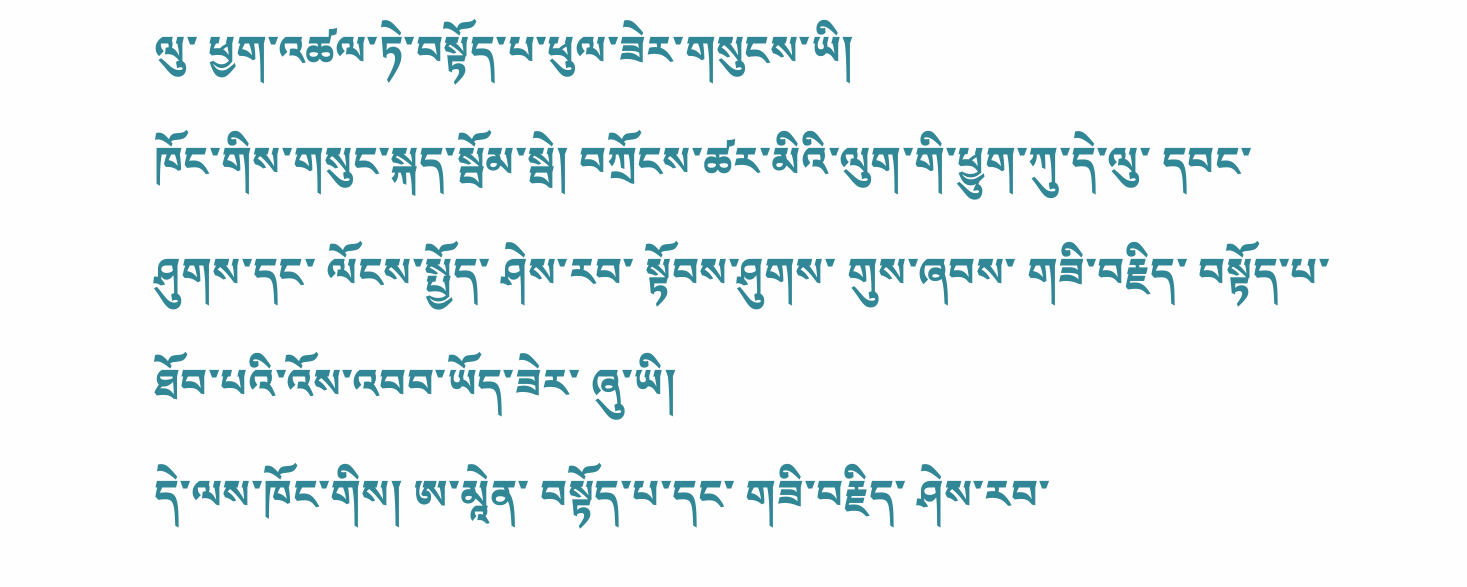ལུ་ ཕྱག་འཚལ་ཏེ་བསྟོད་པ་ཕུལ་ཟེར་གསུངས་ཡི།
ཁོང་གིས་གསུང་སྐད་སྦོམ་སྦེ། བཀྲོངས་ཚར་མིའི་ལུག་གི་ཕྱུག་ཀུ་དེ་ལུ་ དབང་ཤུགས་དང་ ལོངས་སྤྱོད་ ཤེས་རབ་ སྟོབས་ཤུགས་ གུས་ཞབས་ གཟི་བརྗིད་ བསྟོད་པ་ཐོབ་པའི་འོས་འབབ་ཡོད་ཟེར་ ཞུ་ཡི།
དེ་ལས་ཁོང་གིས། ཨ་མཱེན་ བསྟོད་པ་དང་ གཟི་བརྗིད་ ཤེས་རབ་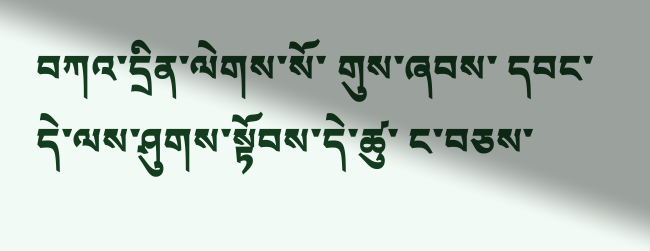བཀའ་དྲིན་ལེགས་སོ་ གུས་ཞབས་ དབང་ དེ་ལས་ཤུགས་སྟོབས་དེ་ཚུ་ ང་བཅས་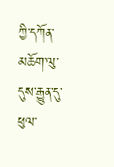ཀྱི་དཀོན་མཆོག་ལུ་ དུས་རྒྱུན་དུ་ཕུལ་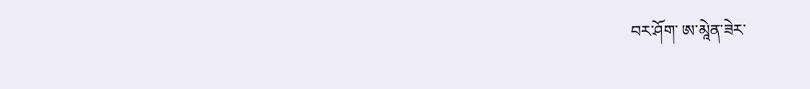བར་ཤོག་ ཨ་མཱེན་ཟེར་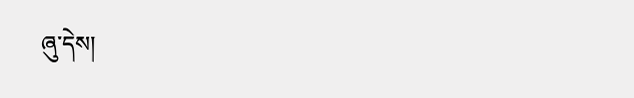ཞུ་དེས།